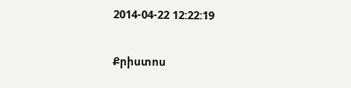2014-04-22 12:22:19

Քրիստոս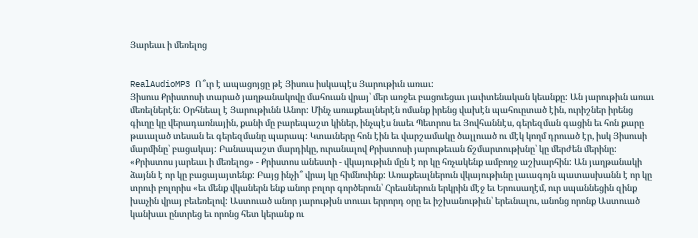Յարեաւ ի մեռելոց


RealAudioMP3 Ո՞ւր է ապացոյցը թէ Յիսուս իսկապէս Յարութիւն առաւ:
Յիսուս Քրիստոսի տարած յաղթանակովը մահուան վրայ՝ մեր առջեւ բացուեցաւ յաւիտենական կեանքը: Ան յարութիւն առաւ մեռելներէն: Օրհնեալ է Յարութիւնն Անոր: Մինչ առաքեալներէն ոմանք իրենց վախէն պահուըտած էին, ուրիշներ իրենց գիւղը կը վերադառնային, քանի մը բարեպաշտ կիներ, ինչպէս նաեւ Պետրոս եւ Յովհաննէս, գերեզման գացին եւ հոն քարը թաւալած տեսան եւ գերեզմանը պարապ: Կտաւները հոն էին եւ վարշամակը ծալլուած ու մէկ կողմ դրուած էր, իսկ Յիսուսի մարմինը՝ բացակայ: Բանապաշտ մարդիկը, ուրանալով Քրիստոսի յարութեւան ճշմարտութխնը՝ կը մերժեն մերինը:
«Քրիստոս յարեաւ ի մեռելոց» - Քրիստոս անեստի - վկայութիւն մըն է որ կը հռչակենք ամբողջ աշխարհին: Ան յաղթանակի ձայնն է որ կը բացայայտենք: Բայց ինչի՞ վրայ կը հիմնուինք: Առաքեալներուն վկայութիւնը լաւագոյն պատասխանն է որ կը տրուի բոլորիս «եւ մենք վկաներն ենք անոր բոլոր գործերուն՝ Հրեաներուն երկրին մէջ եւ Երուսաղէմ, ուր սպաննեցին զինք խաչին վրայ բեւեռելով: Աստուած անոր յարութխն տուաւ երրորդ օրը եւ իշխանութիւն՝ երեւնալու, անոնց որոնք Աստուած կանխաւ ընտրեց եւ որոնց հետ կերանք ու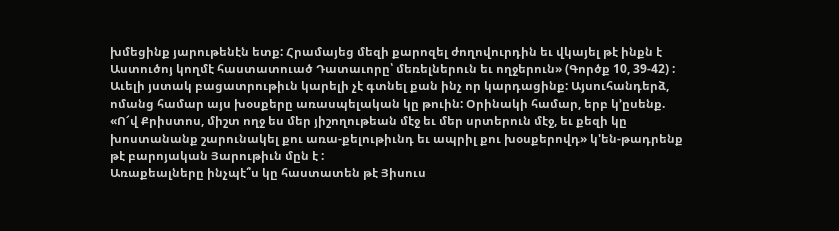խմեցինք յարութենէն ետք: Հրամայեց մեզի քարոզել ժողովուրդին եւ վկայել թէ ինքն է Աստուծոյ կողմէ հաստատուած Դատաւորը՝ մեռելներուն եւ ողջերուն» (Գործք 10, 39-42) :
Աւելի յստակ բացատրութիւն կարելի չէ գտնել քան ինչ որ կարդացինք: Այսուհանդերձ, ոմանց համար այս խօսքերը առասպելական կը թուին: Օրինակի համար, երբ կ’ըսենք. «Ո՜վ Քրիստոս, միշտ ողջ ես մեր յիշողութեան մէջ եւ մեր սրտերուն մէջ, եւ քեզի կը խոստանանք շարունակել քու առա-քելութիւնդ եւ ապրիլ քու խօսքերովդ» կ'են-թադրենք թէ բարոյական Յարութիւն մըն է :
Առաքեալները ինչպէ՞ս կը հաստատեն թէ Յիսուս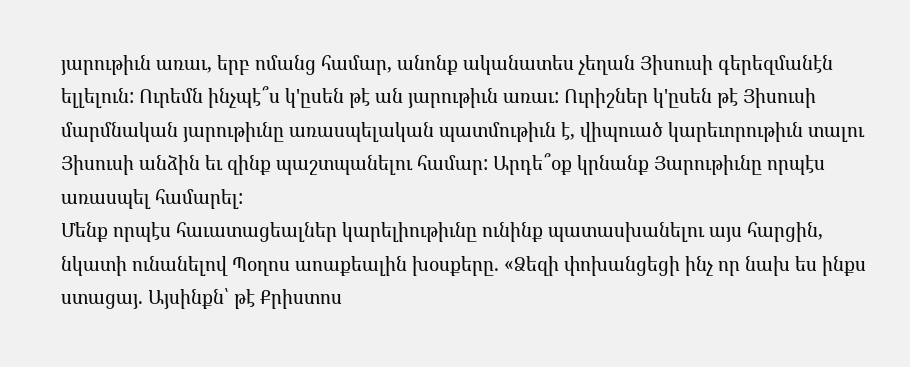յարութիւն առաւ, երբ ոմանց համար, անոնք ականատես չեղան Յիսուսի գերեզմանէն ելլելուն: Ուրեմն ինչպէ՞ս կ'ըսեն թէ ան յարութիւն առաւ: Ուրիշներ կ'ըսեն թէ Յիսուսի մարմնական յարութիւնը առասպելական պատմութիւն է, վիպուած կարեւորութիւն տալու Յիսուսի անձին եւ զինք պաշտպանելու համար: Արդե՞օք կրնանք Յարութիւնը որպէս առասպել համարել:
Մենք որպէս հաւատացեալներ կարելիութիւնը ունինք պատասխանելու այս հարցին, նկատի ունանելով Պօղոս աոաքեալին խօսքերը. «Ձեզի փոխանցեցի ինչ որ նախ ես ինքս ստացայ. Այսինքն՝ թէ Քրիստոս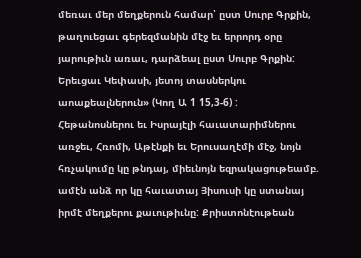մեռաւ մեր մեղքերուն համար՝ ըստ Սուրբ Գրքին, թաղուեցաւ գերեզմանին մէջ եւ երրորդ օրը յարութիւն առաւ, դարձեալ ըստ Սուրբ Գրքին: Երեւցաւ Կեփասի, յետոյ տասներկու աոաքեալներուն» (Կող Ա 1 15,3-6) :
Հեթանոսներու եւ Իսրայէլի հաւատարիմներու առջեւ, Հռոմի, Աթէնքի եւ Երուսաղէմի մէջ, նոյն հռչակումը կը թնդայ, միեւնոյն եզրակացութեամբ. ամէն անձ որ կը հաւատայ Յիսուսի կը ստանայ իրմէ մեղքերու քաւութիւնը: Քրիստոնէութեան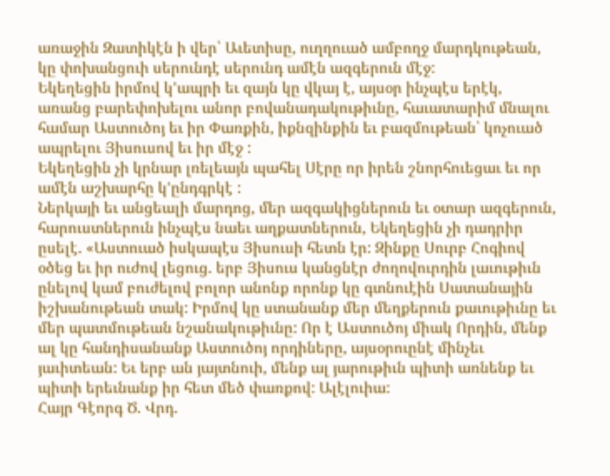առաջին Զատիկէն ի վեր՝ Աւետիսը, ուղղուած ամբողջ մարդկութեան, կը փոխանցուի սերունդէ սերունդ ամէն ազգերուն մէջ:
Եկեղեցին իրմով կ'ապրի եւ զայն կը վկայ է, այսօր ինչպէս երէկ, առանց բարեփոխելու անոր բովանադակութիւնը, հաւատարիմ մնալու համար Աստուծոյ եւ իր Փառքին, իքնզինքին եւ բազմութեան՝ կոչուած ապրելու Յիսուսով եւ իր մէջ :
Եկեղեցին չի կրնար լռելեայն պահել Սէրը որ իրեն շնորհուեցաւ եւ որ ամէն աշխարհը կ'ընդգրկէ :
Ներկայի եւ անցեալի մարդոց, մեր ազգակիցներուն եւ օտար ազգերուն, հարուստներուն ինչպէս նաեւ աղքատներուն, Եկեղեցին չի դադրիր ըսելէ. «Աստուած իսկապէս Յիսուսի հետն էր: Զինքը Սուրբ Հոգիով օծեց եւ իր ուժով լեցուց. երբ Յիսուս կանցնէր ժողովուրդին լաւութիւն ընելով կամ բուժելով բոլոր անոնք որոնք կը գտնուէին Սատանային իշխանութեան տակ: Իրմով կը ստանանք մեր մեղքերուն քաւութիւնը եւ մեր պատմութեան նշանակութիւնը: Որ է Աստուծոյ միակ Որդին, մենք ալ կը հանդիսանանք Աստուծոյ որդիները, այսօրուընէ մինչեւ յաւիտեան: Եւ երբ ան յայտնուի, մենք ալ յարութիւն պիտի առնենք եւ պիտի երեւնանք իր հետ մեծ փառքով: Ալէլուիա:
Հայր Գէորգ Ծ. Վրդ.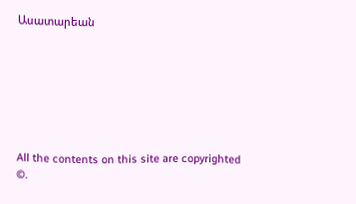Ասատարեան







All the contents on this site are copyrighted ©.